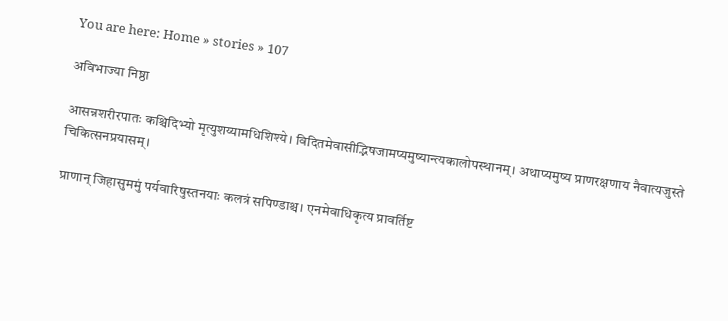You are here: Home » stories » 107

अविभाज्या निष्ठा

आसन्नशरीरपातः कश्चिदिभ्यो मृत्युशय्यामधिशिश्ये। विदितमेवासीद्भिषजामप्यमुष्यान्त्यकालोपस्थानम्। अथाप्यमुष्य प्राणरक्षणाय नैवात्यजुस्ते चिकित्सनप्रयासम्।

प्राणान् जिहासुममुं पर्यवारिषुस्तनयाः कलत्रं सपिण्डाश्च। एनमेवाधिकृत्य प्रावर्तिष्ट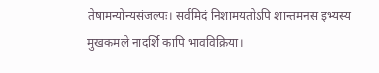तेषामन्योन्यसंजल्पः। सर्वमिदं निशामयतोऽपि शान्तमनस इभ्यस्य मुखकमले नादर्शि कापि भावविक्रिया।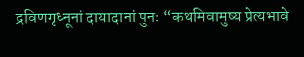द्रविणगृध्नूनां दायादानां पुनः “कथमिवामुष्य प्रेत्यभावे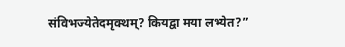संविभज्येतेदमृक्थम्? कियद्वा मया लभ्येत?”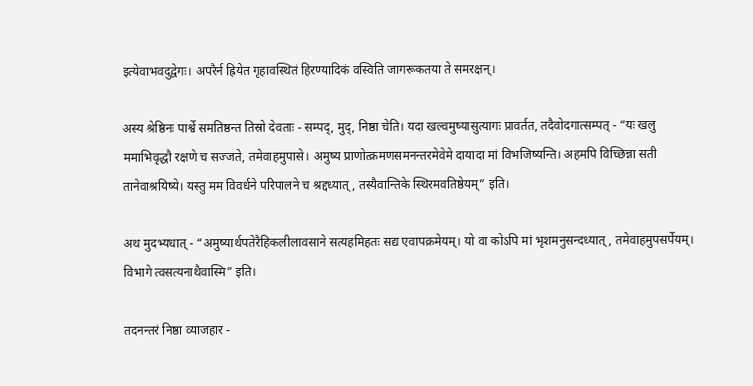इत्येवाभवदुद्वेगः। अपरैर्न ह्रियेत गृहावस्थितं हिरण्यादिकं वस्विति जागरूकतया ते समरक्षन्।

अस्य श्रेष्ठिनः पार्श्वे समतिष्ठन्त तिस्रो देवताः - सम्पद्, मुद्, निष्ठा चेति। यदा खल्वमुष्यासुत्यागः प्रावर्तत, तदैवोदगात्सम्पत् - “यः खलु ममाभिवृद्धौ रक्षणे च सज्जते, तमेवाहमुपासे। अमुष्य प्राणोत्क्रमणसमनन्तरमेवेमे दायादा मां विभजिष्यन्ति। अहमपि विच्छिन्ना सती तानेवाश्रयिष्ये। यस्तु मम विवर्धने परिपालने च श्रद्दध्यात्, तस्यैवान्तिके स्थिरमवतिष्ठेयम्” इति।

अथ मुदभ्यधात् - “अमुष्यार्थपतेरैहिकलीलावसाने सत्यहमिहतः सद्य एवापक्रमेयम्। यो वा कोऽपि मां भृशमनुसन्दध्यात्, तमेवाहमुपसर्पेयम्। विभागे त्वसत्यनाथैवास्मि” इति।

तदनन्तरं निष्ठा व्याजहार -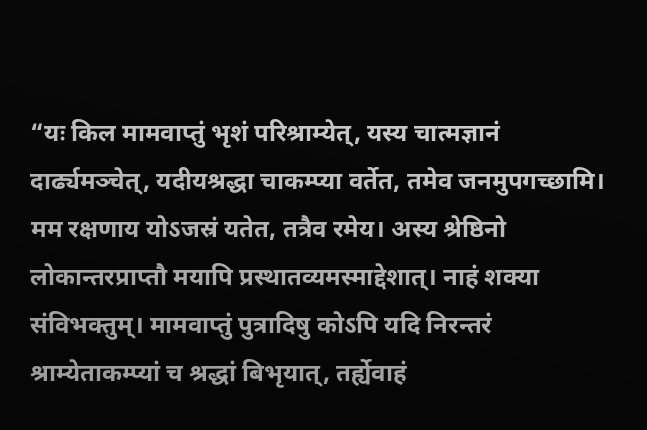“यः किल मामवाप्तुं भृशं परिश्राम्येत्, यस्य चात्मज्ञानं दार्ढ्यमञ्चेत्, यदीयश्रद्धा चाकम्प्या वर्तेत, तमेव जनमुपगच्छामि। मम रक्षणाय योऽजस्रं यतेत, तत्रैव रमेय। अस्य श्रेष्ठिनो लोकान्तरप्राप्तौ मयापि प्रस्थातव्यमस्माद्देशात्। नाहं शक्या संविभक्तुम्। मामवाप्तुं पुत्रादिषु कोऽपि यदि निरन्तरं श्राम्येताकम्प्यां च श्रद्धां बिभृयात्, तर्ह्येवाहं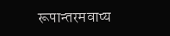रूपान्तरमवाप्य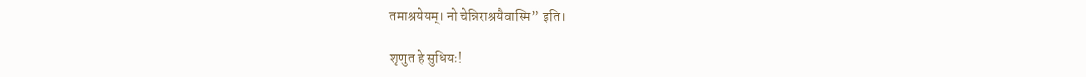तमाश्रयेयम्। नो चेन्निराश्रयैवास्मि” इति।

शृणुत हे सुधियः!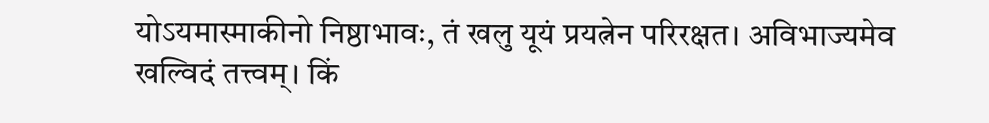योऽयमास्माकीनो निष्ठाभावः, तं खलु यूयं प्रयत्नेन परिरक्षत। अविभाज्यमेव खल्विदं तत्त्वम्। किं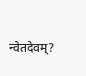न्वेतदेवम्?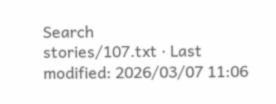Search
stories/107.txt · Last modified: 2026/03/07 11:06